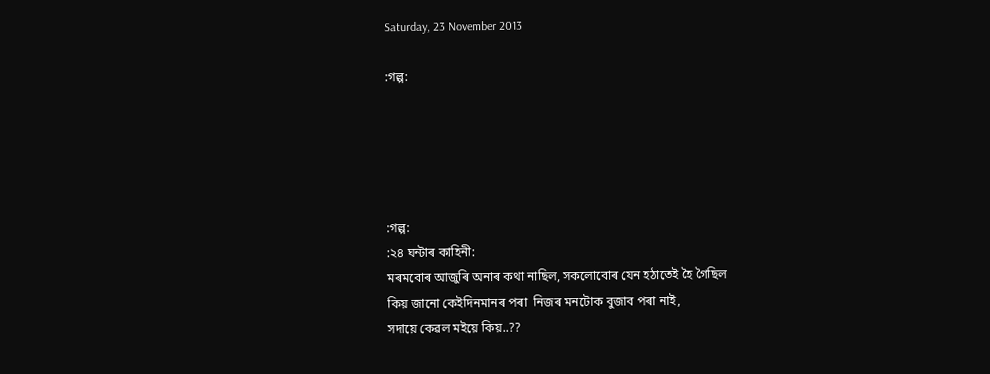Saturday, 23 November 2013

:গল্প:





:গল্প:
:২৪ ঘন্টাৰ কাহিনী:
মৰমবোৰ আজুৰি অনাৰ কথা নাছিল, সকলোবোৰ যেন হঠাতেই হৈ গৈছিল
কিয় জানো কেইদিনমানৰ পৰা  নিজৰ মনটোক বুজাব পৰা নাই,
সদায়ে কেৱল মইয়ে কিয়..??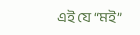এই যে “মই”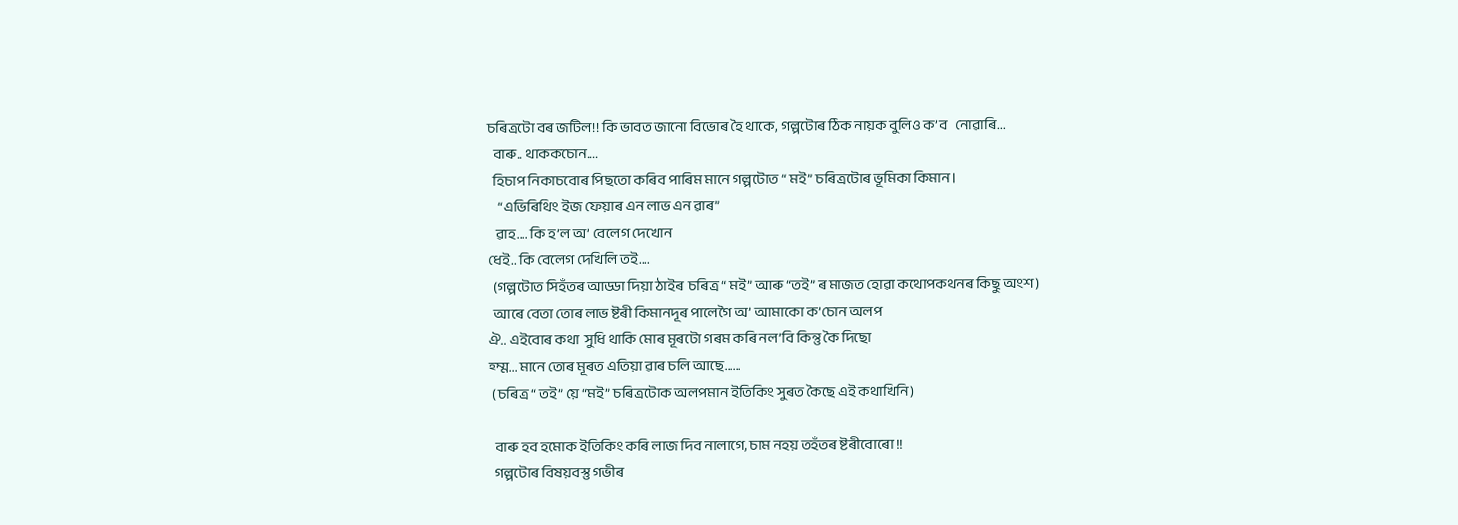চৰিত্ৰটো বৰ জটিল!! কি ভাবত জানো বিভোৰ হৈ থাকে, গল্পটোৰ ঠিক নায়ক বুলিও ক’ব   নোৱাৰি...
  বাৰু.. থাককচোন....
  হিচাপ নিকাচবোৰ পিছতো কৰিব পাৰিম মানে গল্পটোত “ মই” চৰিত্ৰটোৰ ভূমিকা কিমান।
    “এভিৰিথিং ইজ ফেয়াৰ এন লাভ এন ৱাৰ”
   ৱাহ.... কি হ’ল অ’ বেলেগ দেখোন
ধেই.. কি বেলেগ দেখিলি তই....
  (গল্পটোত সিহঁতৰ আড্ডা দিয়া ঠাইৰ  চৰিত্ৰ “ মই” আৰু “তই” ৰ মাজত হোৱা কথোপকথনৰ কিছু অংশ)
  আৰে বেতা তোৰ লাভ ষ্টৰী কিমানদূৰ পালেগৈ অ’ আমাকো ক’চোন অলপ
ঐ.. এইবোৰ কথা  সুধি থাকি মোৰ মূৰটো গৰম কৰি নল’বি কিন্তু কৈ দিছো
হ্ম্ম... মানে তোৰ মূৰত এতিয়া ৱাৰ চলি আছে......
 ( চৰিত্ৰ “ তই” য়ে “মই” চৰিত্ৰটোক অলপমান ইতিকিং সুৰত কৈছে এই কথাখিনি)

  বাৰু হব হমোক ইতিকিং কৰি লাজ দিব নালাগে, চাম নহয় তহঁতৰ ষ্টৰীবোৰো !!
  গল্পটোৰ বিষয়বস্তু গভীৰ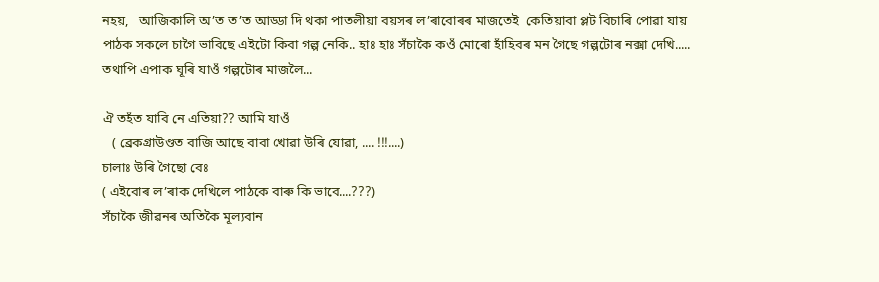নহয়,   আজিকালি অ’ত ত’ত আড্ডা দি থকা পাতলীয়া বয়সৰ ল’ৰাবোৰৰ মাজতেই  কেতিয়াবা প্লট বিচাৰি পোৱা যায়
পাঠক সকলে চাগৈ ভাবিছে এইটো কিবা গল্প নেকি.. হাঃ হাঃ সঁচাকৈ কওঁ মোৰো হাঁহিবৰ মন গৈছে গল্পটোৰ নক্সা দেখি.....
তথাপি এপাক ঘূৰি যাওঁ গল্পটোৰ মাজলৈ...

ঐ তহঁত যাবি নে এতিয়া?? আমি যাওঁ
   ( ব্ৰেকগ্ৰাউণ্ডত বাজি আছে বাবা খোৱা উৰি যোৱা, .... !!!....)
চালাঃ উৰি গৈছো বেঃ
( এইবোৰ ল’ৰাক দেখিলে পাঠকে বাৰু কি ভাবে....???)
সঁচাকৈ জীৱনৰ অতিকৈ মূল্যবান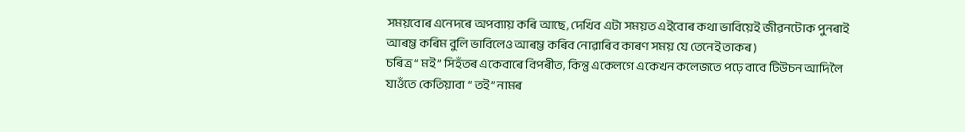সময়বোৰ এনেদৰে অপব্যায় কৰি আছে, দেখিব এটা সময়ত এইবোৰ কথা ভাবিয়েই জীৱনটোক পুনৰাই আৰম্ভ কৰিম বুলি ভাবিলেও আৰম্ভ কৰিব নোৱাৰিব কাৰণ সময় যে তেনেই তাকৰ)
চৰিত্ৰ “ মই” সিহঁতৰ একেবাৰে বিপৰীত, কিন্তু একেলগে একেখন কলেজতে পঢ়ে বাবে টিউচন আদিলৈ যাওঁতে কেতিয়াবা “ তই” নামৰ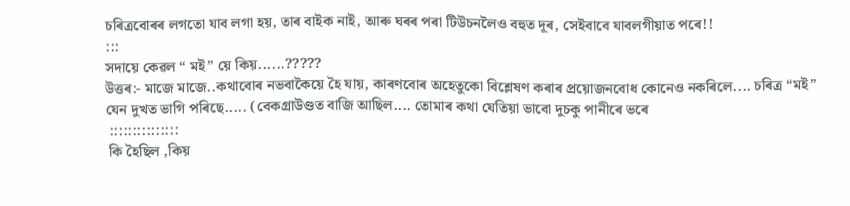চৰিত্ৰবোৰৰ লগতো যাব লগা হয়, তাৰ বাইক নাই, আৰু ঘৰৰ পৰা টিউচনলৈও বহুত দূৰ, সেইবাবে যাবলগীয়াত পৰে!!
:::
সদায়ে কেৱল “ মই” য়ে কিয়......?????
উত্তৰ:- মাজে মাজে..কথাবোৰ নভবাকৈয়ে হৈ যায়, কাৰণবোৰ অহেতুকো বিশ্লেষণ কৰাৰ প্ৰয়োজনবোধ কোনেও নকৰিলে.... চৰিত্ৰ “মই” যেন দুখত ভাগি পৰিছে..... (বেকগ্ৰাউণ্ডত বাজি আছিল.... তোমাৰ কথা যেতিয়া ভাবো দুচকু পানীৰে ভৰে
 :::::::::::::::
 কি হৈছিল ,কিয়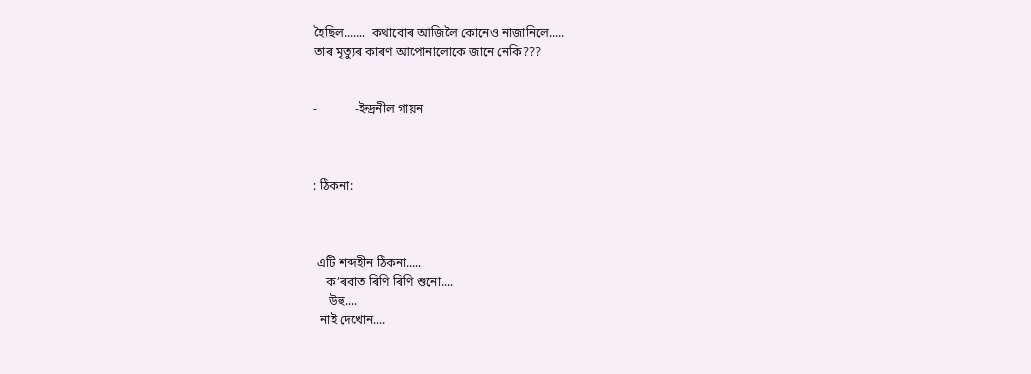হৈছিল.......  কথাবোৰ আজিলৈ কোনেও নাজানিলে.....
তাৰ মৃত্যুৰ কাৰণ আপোনালোকে জানে নেকি???


-            -ইন্দ্ৰনীল গায়ন



: ঠিকনা:



 এটি শব্দহীন ঠিকনা.....
    ক’ৰবাত ৰিণি ৰিণি শুনো....
     উহু....
  নাই দেখোন....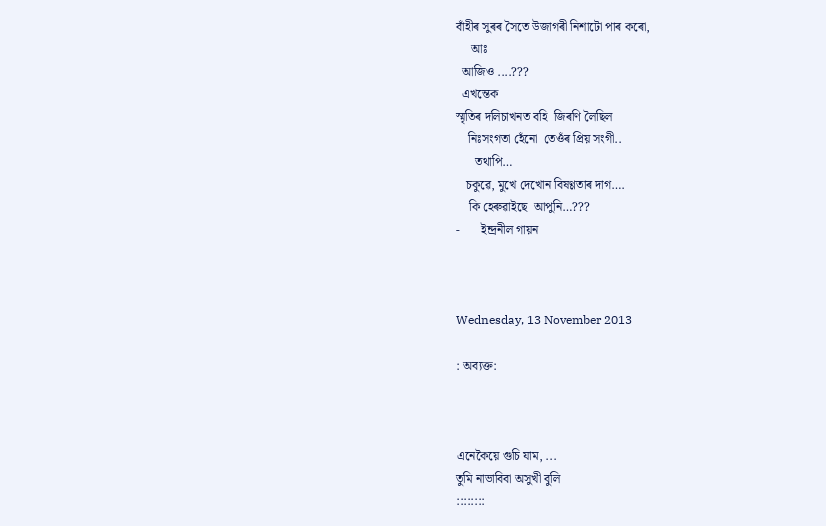বাঁহীৰ সুৰৰ সৈতে উজাগৰী নিশাটো পাৰ কৰো,
     আঃ
  আজিও ....???
  এখন্তেক
স্মৃতিৰ দলিচাখনত বহি  জিৰণি লৈছিল
    নিঃসংগতা হেঁনো  তেওঁৰ প্ৰিয় সংগী..
      তথাপি…
   চকুৱে, মুখে দেখোন বিষণ্ণতাৰ দাগ….
    কি হেৰুৱাইছে  আপুনি…???
-       ইন্দ্ৰনীল গায়ন



Wednesday, 13 November 2013

: অব্যক্ত:



এনেকৈয়ে গুচি যাম, ...
তুমি নাভাবিবা অসুখী বুলি
::::::::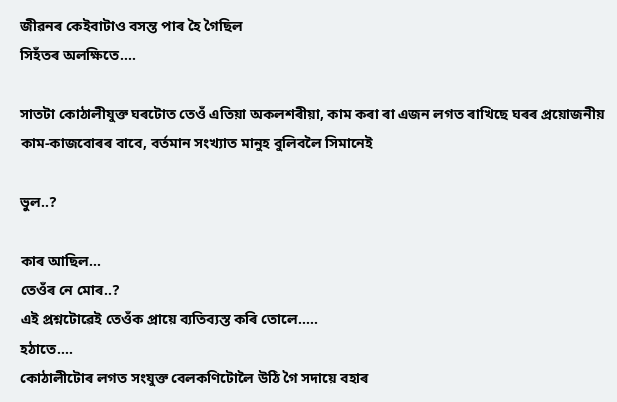জীৱনৰ কেইবাটাও বসন্ত পাৰ হৈ গৈছিল
সিহঁতৰ অলক্ষিতে....

সাতটা কোঠালীযুক্ত ঘৰটোত তেওঁ এতিয়া অকলশৰীয়া, কাম কৰা ৰা এজন লগত ৰাখিছে ঘৰৰ প্ৰয়োজনীয় কাম-কাজবোৰৰ বাবে, বৰ্তমান সংখ্যাত মানুহ বুলিবলৈ সিমানেই

ভুল..?

কাৰ আছিল...
তেওঁৰ নে মোৰ..?
এই প্ৰশ্নটোৱেই তেওঁক প্ৰায়ে ব্যতিব্যস্ত কৰি তোলে.....
হঠাতে....
কোঠালীটোৰ লগত সংযুক্ত বেলকণিটোলৈ উঠি গৈ সদায়ে বহাৰ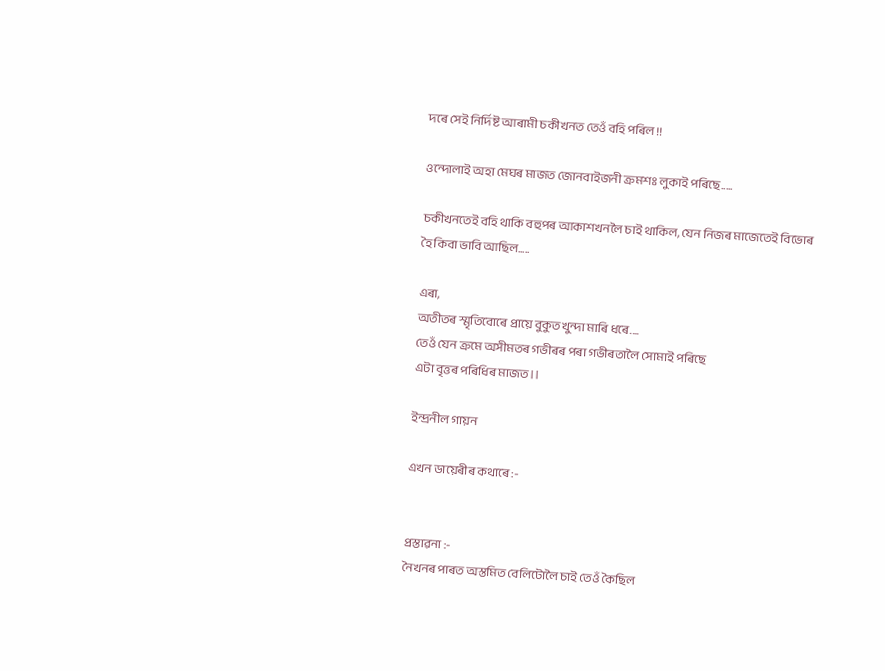দৰে সেই নিৰ্দিষ্ট আৰামী চকীখনত তেওঁ বহি পৰিল !!

ওন্দোলাই অহা মেঘৰ মাজত জোনবাইজনী ক্ৰমশঃ লুকাই পৰিছে.....

চকীখনতেই বহি থাকি বহুপৰ আকাশখনলৈ চাই থাকিল, যেন নিজৰ মাজেতেই বিভোৰ হৈ কিবা ভাবি আছিল.....

এৰা,
অতীতৰ স্মৃতিবোৰে প্ৰায়ে বুকুত খুন্দা মাৰি ধৰে....
তেওঁ যেন ক্ৰমে অসীমতৰ গভীৰৰ পৰা গভীৰতালৈ সোমাই পৰিছে
এটা বৃত্তৰ পৰিধিৰ মাজত।।

ইন্দ্ৰনীল গায়ন

এখন ডায়েৰীৰ কথাৰে :-


প্ৰস্তাৱনা :-
নৈখনৰ পাৰত অস্তমিত বেলিটোলৈ চাই তেওঁ কৈছিল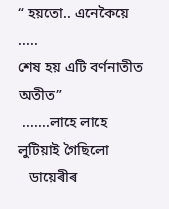“ হয়তো.. এনেকৈয়ে .....
শেষ হয় এটি বৰ্ণনাতীত অতীত”
 .......লাহে লাহে লুটিয়াই গৈছিলো
   ডায়েৰীৰ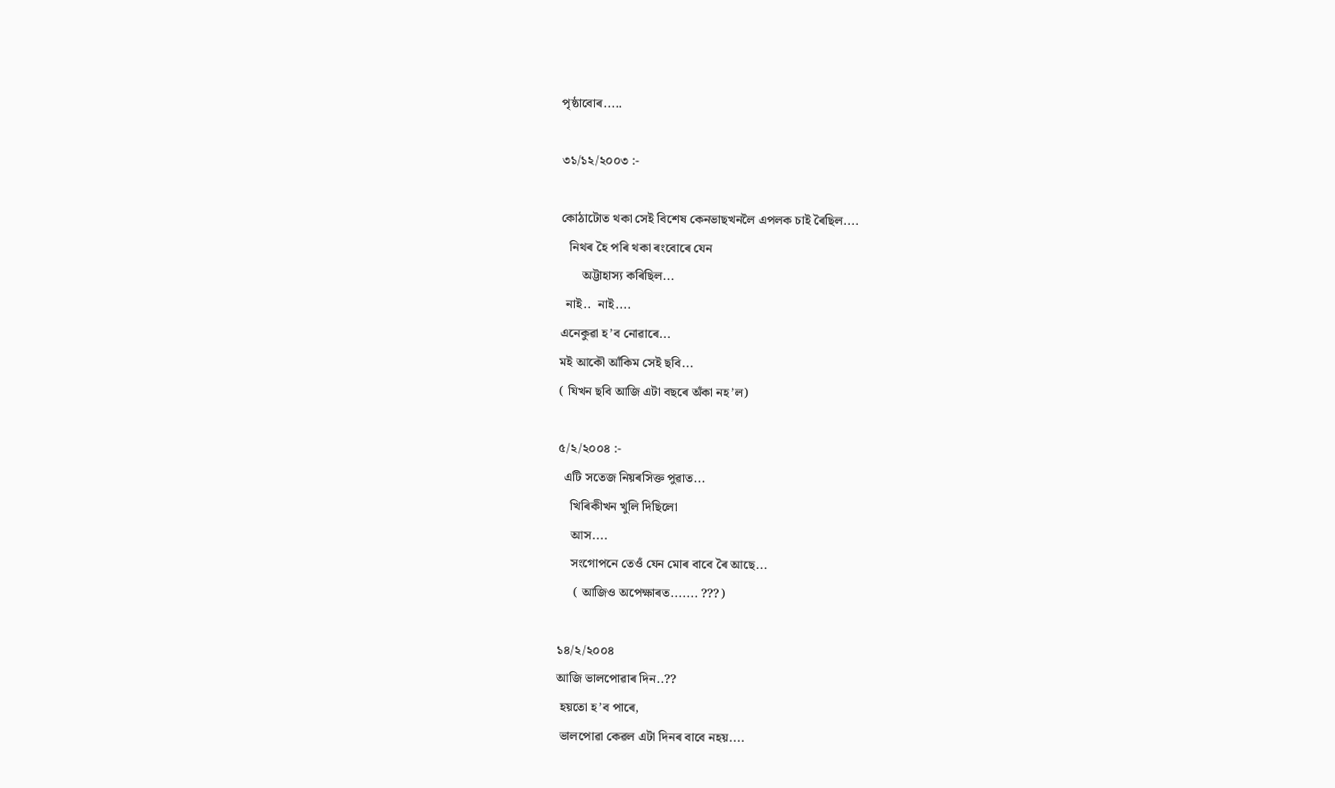পৃষ্ঠাবোৰ.....

৩১/১২/২০০৩ :-

কোঠাটোত থকা সেই বিশেষ কেনভাছখনলৈ এপলক চাই ৰৈছিল....
   নিথৰ হৈ পৰি থকা ৰংবোৰে যেন
       অট্টাহাস্য কৰিছিল...
  নাই..  নাই....
এনেকুৱা হ’ব নোৱাৰে...
মই আকৌ আঁকিম সেই ছবি...
( যিখন ছবি আজি এটা বছৰে অঁকা নহ’ল)

৫/২/২০০৪ :-
  এটি সতেজ নিয়ৰসিক্ত পুৱাত...
    খিৰিকীখন খুলি দিছিলো
    আস....
    সংগোপনে তেওঁ যেন মোৰ বাবে ৰৈ আছে...
     ( আজিও অপেক্ষাৰত....... ???)

১৪/২/২০০৪
আজি ভালপোৱাৰ দিন..??
 হয়তো হ’ব পাৰে,
 ভালপোৱা কেৱল এটা দিনৰ বাবে নহয়....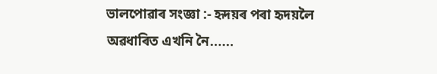ভালপোৱাৰ সংজ্ঞা :- হৃদয়ৰ পৰা হৃদয়লৈ
অৱধাৰিত এখনি নৈ......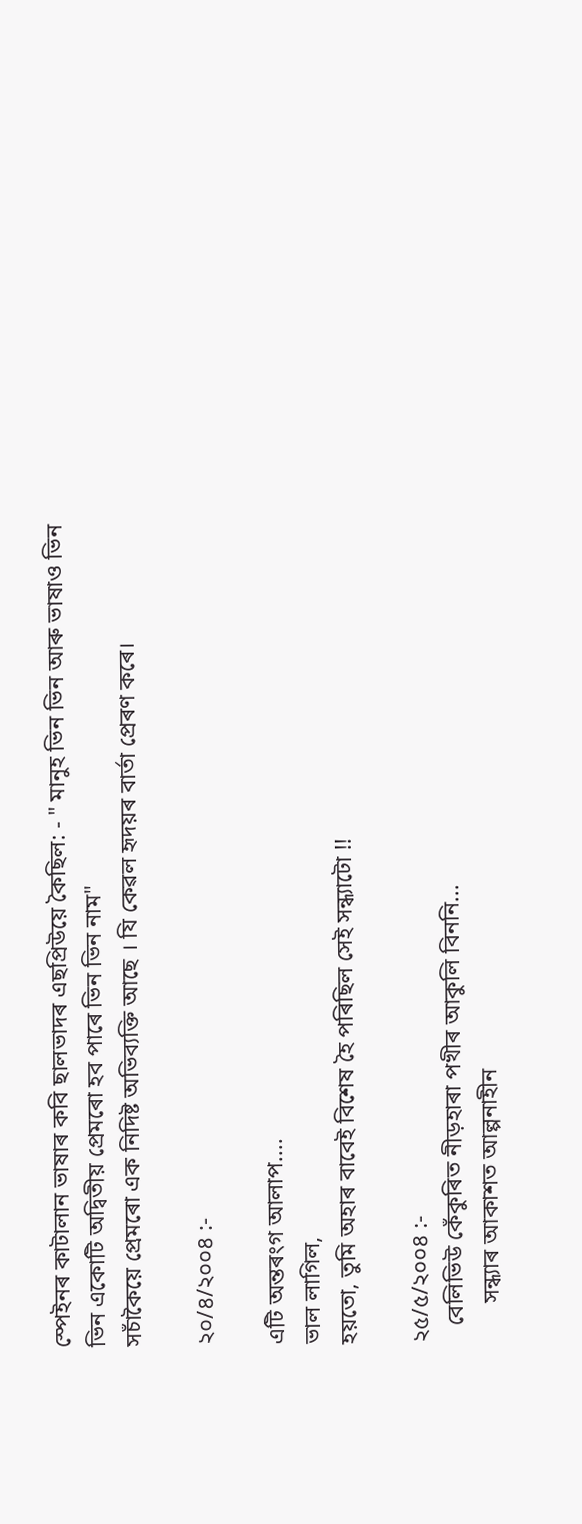স্পেইনৰ কাটালান ভাষাৰ কবি ছালভাদৰ এছপ্ৰিউয়ে কৈছিল: - " মানুহ ভিন ভিন আৰু ভাষাও ভিন ভিন একোটি অদ্বিতীয় প্ৰেমৰো হব পাৰে ভিন ভিন নাম"
সচাঁকৈয়ে প্ৰেমৰো এক নিদিষ্ট অভিব্যক্তি আছে । যি কেৱল হৃদয়ৰ বাৰ্তা প্ৰেৰণ কৰে।

২০/৪/২০০৪ :-

এটি অন্তৰংগ আলাপ....
ভাল লাগিল,
হয়তো, তুমি অহাৰ বাবেই বিশেষ হৈ পৰিছিল সেই সন্ধ্যাটো !!

২৫/৫/২০০৪ :-
   বেলিভিউ কেঁকুৰিত নীড়হাৰা পখীৰ আকুলি বিননি...
       সন্ধ্যাৰ আকাশত আল্পনাহীন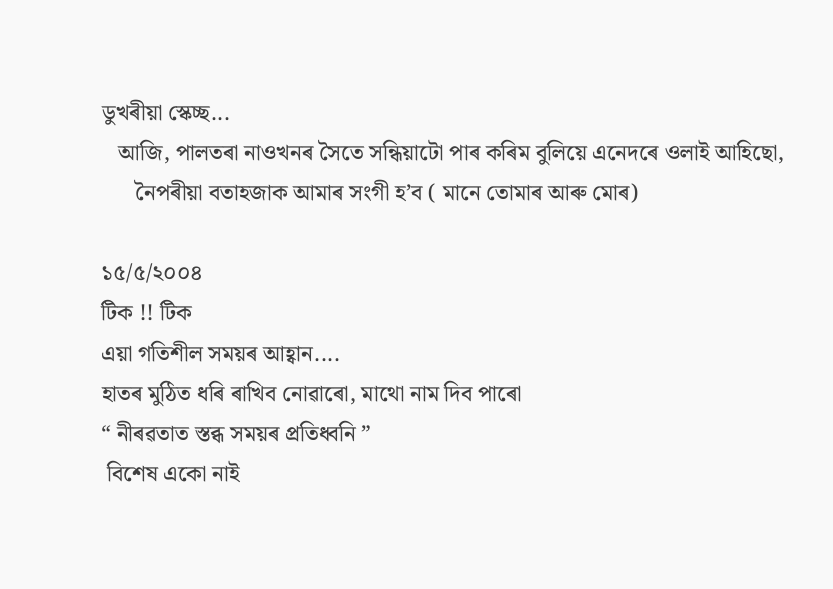ডুখৰীয়া স্কেচ্ছ...
   আজি, পালতৰা নাওখনৰ সৈতে সন্ধিয়াটো পাৰ কৰিম বুলিয়ে এনেদৰে ওলাই আহিছো,
      নৈপৰীয়া বতাহজাক আমাৰ সংগী হ’ব ( মানে তোমাৰ আৰু মোৰ)

১৫/৫/২০০৪
টিক !! টিক
এয়া গতিশীল সময়ৰ আহ্বান....
হাতৰ মুঠিত ধৰি ৰাখিব নোৱাৰো, মাথো নাম দিব পাৰো
“ নীৰৱতাত স্তব্ধ সময়ৰ প্ৰতিধ্বনি ”
 বিশেষ একো নাই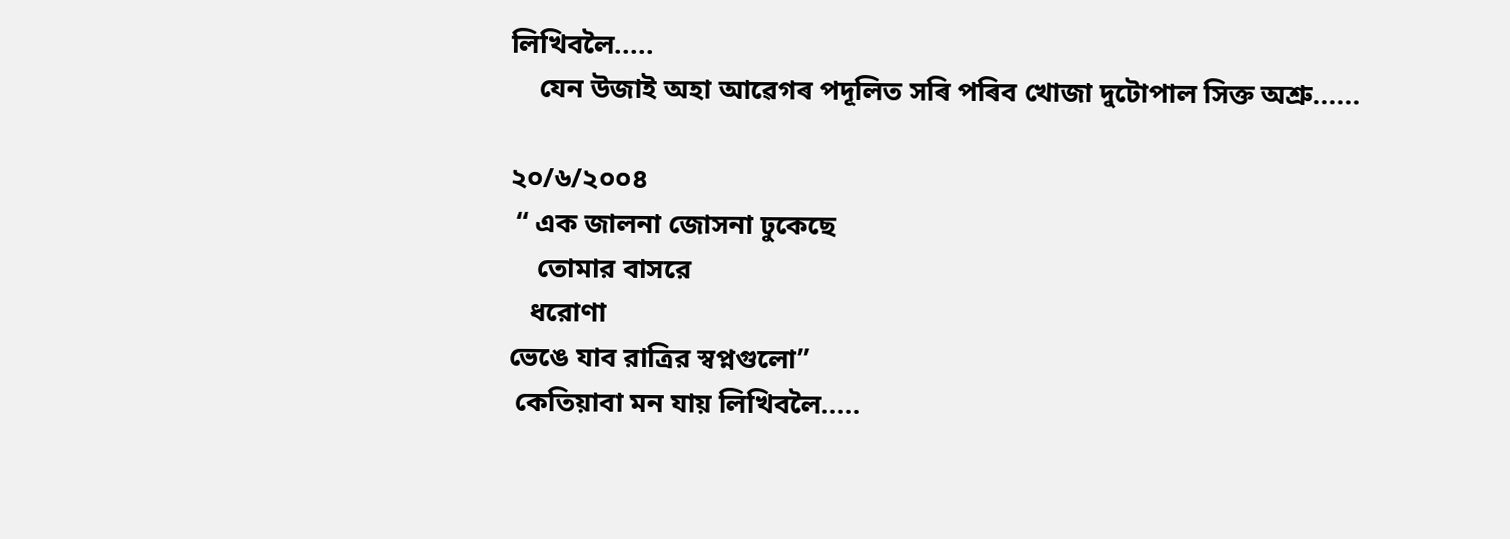লিখিবলৈ.....
    যেন উজাই অহা আৱেগৰ পদূলিত সৰি পৰিব খোজা দুটোপাল সিক্ত অশ্ৰু......

২০/৬/২০০৪
 “ এক জালনা জোসনা ঢুকেছে
    তোমার বাসরে
   ধরোণা
ভেঙে যাব রাত্রির স্বপ্নগুলো”
 কেতিয়াবা মন যায় লিখিবলৈ.....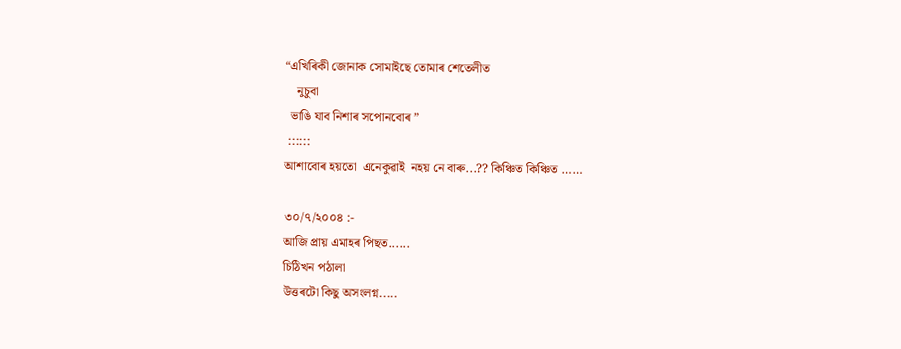“এখিৰিকী জোনাক সোমাইছে তোমাৰ শেতেলীত
    নুচুবা
  ভাঙি যাব নিশাৰ সপোনবোৰ ”
 ::::::
আশাবোৰ হয়তো  এনেকুৱাই  নহয় নে বাৰু...?? কিঞ্চিত কিঞ্চিত ……

৩০/৭/২০০৪ :-
আজি প্ৰায় এমাহৰ পিছত......
চিঠিখন পঠালা
উত্তৰটো কিছু অসংলগ্ন.....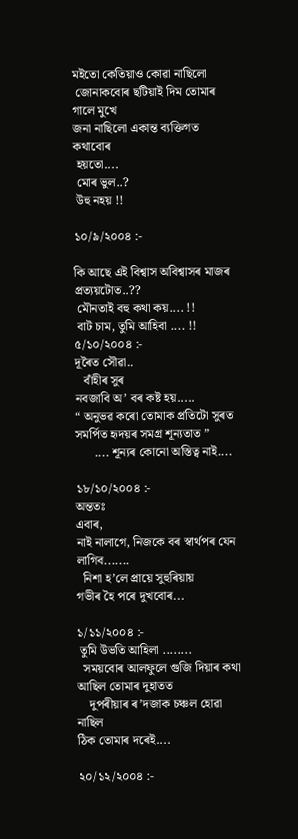মইতো কেতিয়াও কোৱা নাছিলো
 জোনাকবোৰ ছটিয়াই দিম তোমাৰ গালে মুখে
জনা নাছিলো একান্ত ব্যক্তিগত কথাবোৰ
 হয়তো....
 মোৰ ভুল..?
 উহু নহয় !!

১০/৯/২০০৪ :-

কি আছে এই বিশ্বাস অবিশ্বাসৰ মাজৰ প্ৰত্যয়টোত..??
 মৌনতাই বহু কথা কয়.... !!
 বাট চাম, তুমি আহিবা .... !!
৫/১০/২০০৪ :-
দূৰৈত সৌৱা..
   বাঁহীৰ সুৰ
নবজাবি অ’ বৰ কষ্ট হয়.....
“ অনুভৱ কৰো তোমাক প্ৰতিটো সুৰত সমৰ্পিত হৃদয়ৰ সমগ্ৰ শূন্যতাত ”
      .... শূন্যৰ কোনো অস্তিত্ব নাই....

১৮/১০/২০০৪ :-
অন্ততঃ
এবাৰ,
নাই নালাগে, নিজকে বৰ স্বাৰ্থপৰ যেন লাগিব.......
  নিশা হ’লে প্ৰায়ে সুহুৰিয়ায়
গভীৰ হৈ পৰে দুখবোৰ...

১/১১/২০০৪ :-
 তুমি উভতি আহিলা ........
  সময়বোৰ আলফুলে গুজি দিয়াৰ কথা আছিল তোমাৰ দুহাতত
    দুপৰীয়াৰ ৰ’দজাক চঞ্চল হোৱা নাছিল
ঠিক তোমাৰ দৰেই....

২০/১২/২০০৪ :-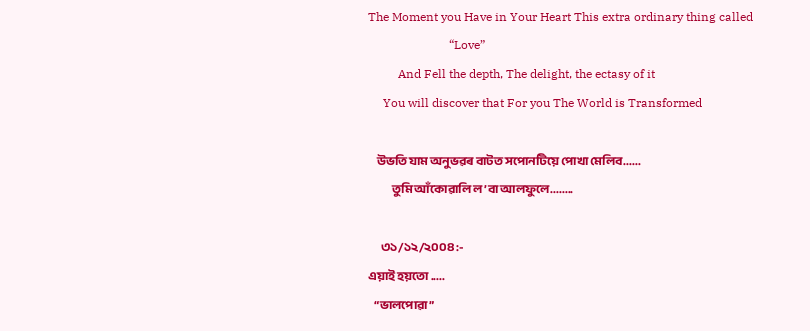The Moment you Have in Your Heart This extra ordinary thing called
                           “Love”
          And Fell the depth, The delight, the ectasy of it
     You will discover that For you The World is Transformed

    উভতি যাম অনুভৱৰ বাটত সপোনটিয়ে পোখা মেলিব......
            তুমি আঁকোৱালি ল’বা আলফুলে........

      ৩১/১২/২০০৪ :-
এয়াই হয়তো .....
   “ভালপোৱা”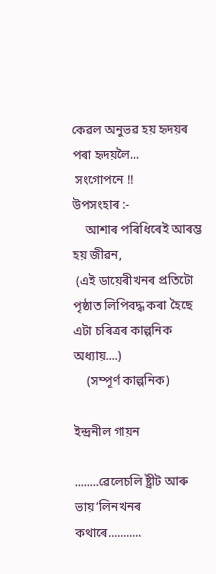কেৱল অনুভৱ হয় হৃদয়ৰ পৰা হৃদয়লৈ...
 সংগোপনে !!
উপসংহাৰ :-
    আশাৰ পৰিধিৰেই আৰম্ভ হয় জীৱন,
 (এই ডায়েৰীখনৰ প্ৰতিটো পৃষ্ঠাত লিপিবদ্ধ কৰা হৈছে এটা চৰিত্ৰৰ কাল্পনিক অধ্যায়....)
    (সম্পূৰ্ণ কাল্পনিক)

ইন্দ্ৰনীল গায়ন

........ৱেলেচলি ষ্ট্ৰীট আৰু ভায়’লিনখনৰ কথাৰে...........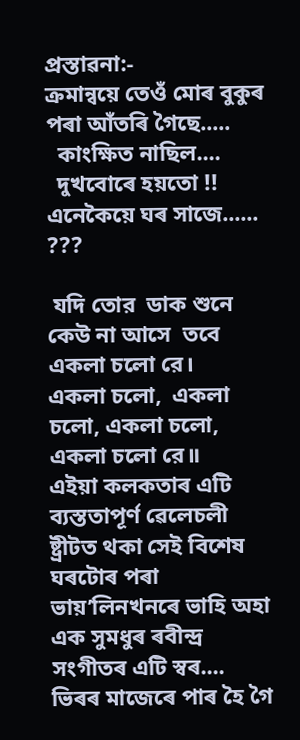প্ৰস্তাৱনা:-
ক্ৰমান্বয়ে তেওঁ মোৰ বুকুৰ পৰা আঁতৰি গৈছে.....
  কাংক্ষিত নাছিল....
  দুখবোৰে হয়তো !!
এনেকৈয়ে ঘৰ সাজে...... ???

 যদি তোর  ডাক শুনে কেউ না আসে  তবে  একলা চলো রে।
একলা চলো,  একলা চলো, একলা চলো,  একলা চলো রে॥
এইয়া কলকতাৰ এটি ব্যস্ততাপূৰ্ণ ৱেলেচলী ষ্ট্ৰীটত থকা সেই বিশেষ ঘৰটোৰ পৰা ভায়’লিনখনৰে ভাহি অহা এক সুমধুৰ ৰবীন্দ্ৰ সংগীতৰ এটি স্বৰ....
ভিৰৰ মাজেৰে পাৰ হৈ গৈ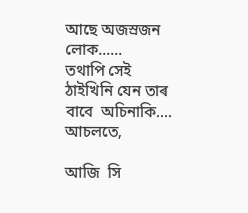আছে অজস্ৰজন লোক......
তথাপি সেই ঠাইখিনি যেন তাৰ বাবে  অচিনাকি....
আচলতে,

আজি  সি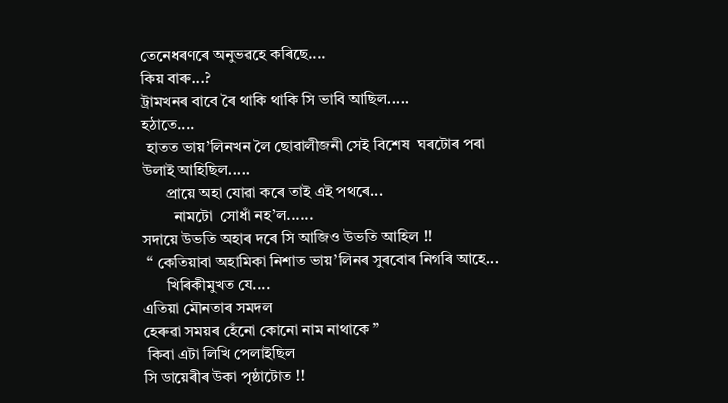তেনেধৰণৰে অনুভৱহে কৰিছে....
কিয় বাৰু...?
ট্ৰামখনৰ বাবে ৰৈ থাকি থাকি সি ভাবি আছিল.....
হঠাতে....
 হাতত ভায়’লিনখন লৈ ছোৱালীজনী সেই বিশেষ  ঘৰটোৰ পৰা উলাই আহিছিল.....
      প্ৰায়ে অহা যোৱা কৰে তাই এই পথৰে...
        নামটো  সোধাঁ নহ’ল......
সদায়ে উভতি অহাৰ দৰে সি আজিও উভতি আহিল !!
 “ কেতিয়াবা অহামিকা নিশাত ভায়’লিনৰ সুৰবোৰ নিগৰি আহে...
      খিৰিকীমুখত যে....
এতিয়া মৌনতাৰ সমদল
হেৰুৱা সময়ৰ হেঁনো কোনো নাম নাথাকে ”
 কিবা এটা লিখি পেলাইছিল
সি ডায়েৰীৰ উকা পৃষ্ঠাটোত !!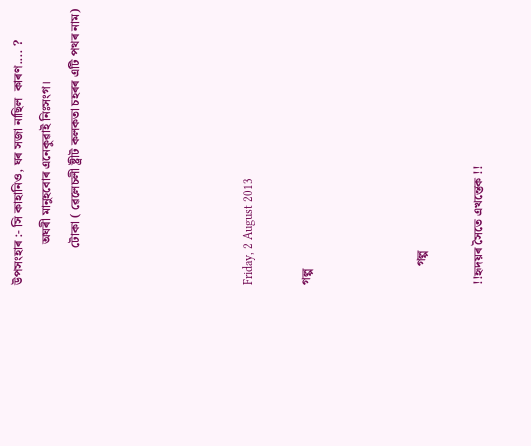উপসংহাৰ :- সি কাহানিও, ঘৰ সজা নাছিল  কাৰণ.... ?
             অঘৰী মানুহবোৰ এনেকুৱাই নিঃসংগ।
            টোকা ( ৱেলেচলী ষ্ট্ৰীট কলকতা চহৰৰ এটি পথৰ নাম)





Friday, 2 August 2013

গল্প



      গল্প

!!হৃদয়ৰ সৈতে এখন্তেক !!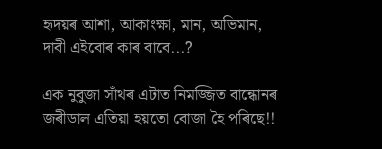হৃদয়ৰ আশা, আকাংক্ষা, মান, অভিমান, দাবী এইবোৰ কাৰ বাবে...?

এক নুবুজা সাঁথৰ এটাত নিমজ্জিত বান্ধোনৰ জৰীডাল এতিয়া হয়তো বোজা হৈ পৰিছে!!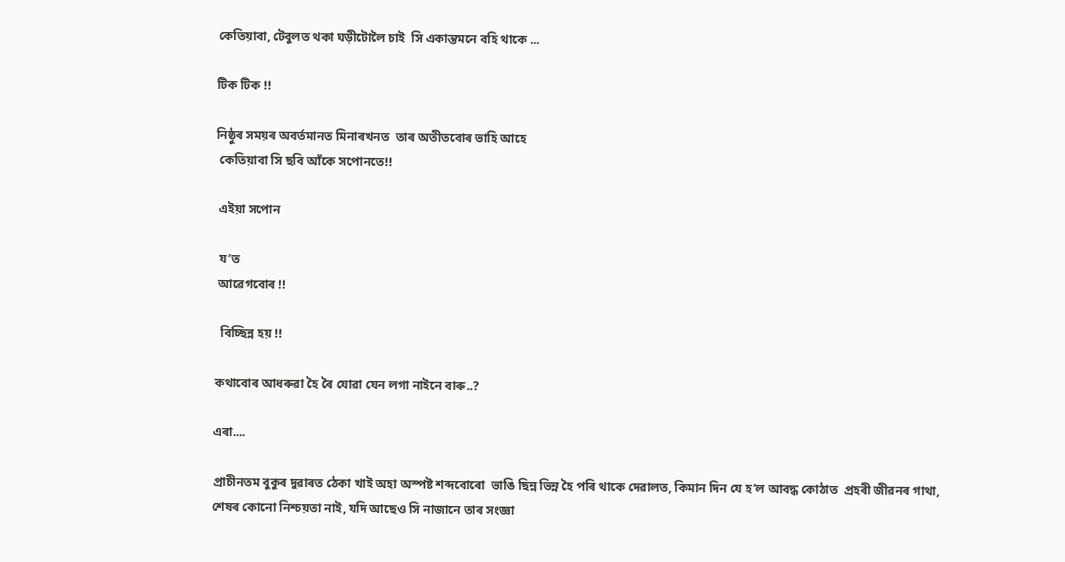কেতিয়াবা, টেবুলত থকা ঘড়ীটোলৈ চাই  সি একান্তমনে বহি থাকে ...

টিক টিক !!

নিষ্ঠুৰ সময়ৰ অবৰ্তমানত মিনাৰখনত  তাৰ অতীতবোৰ ভাহি আহে
 কেতিয়াবা সি ছবি আঁকে সপোনতে!!

 এইয়া সপোন

 য’ত
 আৱেগবোৰ !!

  বিচ্ছিন্ন হয় !!

কথাবোৰ আধৰুৱা হৈ ৰৈ যোৱা যেন লগা নাইনে বাৰু..?

এৰা....

প্ৰাচীনতম বুকুৰ দুৱাৰত ঠেকা খাই অহা অস্পষ্ট শব্দবোৰো  ভাঙি ছিন্ন ভিন্ন হৈ পৰি থাকে দেৱালত, কিমান দিন যে হ’ল আবদ্ধ কোঠাত  প্ৰহৰী জীৱনৰ গাথা, শেষৰ কোনো নিশ্চয়তা নাই, যদি আছেও সি নাজানে তাৰ সংজ্ঞা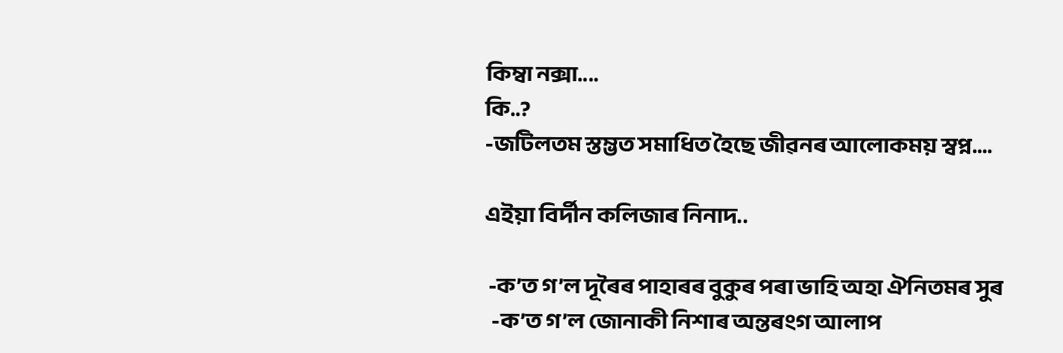কিম্বা নক্সা....
কি..?
-জটিলতম স্তম্ভত সমাধিত হৈছে জীৱনৰ আলোকময় স্বপ্ন....

এইয়া বিৰ্দীন কলিজাৰ নিনাদ..

 -ক’ত গ’ল দূৰৈৰ পাহাৰৰ বুকুৰ পৰা ভাহি অহা ঐনিতমৰ সুৰ
  -ক’ত গ’ল জোনাকী নিশাৰ অন্তৰংগ আলাপ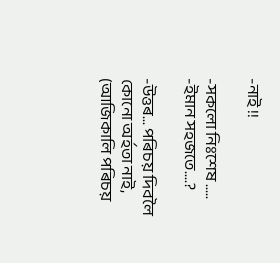-নাই !!

-সকলো নিঃশেষ .....
-ইমান সহজতে....?

-উত্তৰ... পৰিচয় দিবলৈ কোনো অৰ্হতা নাই,
(আজিকালি পৰিচয়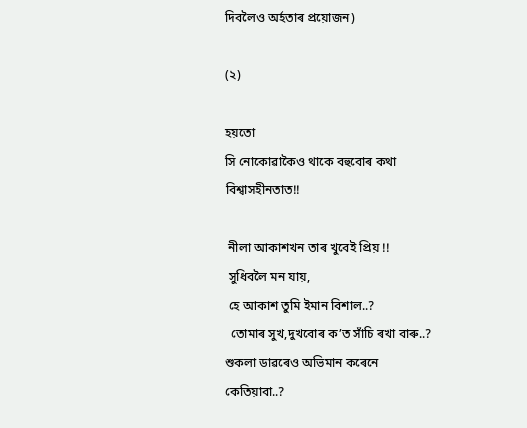দিবলৈও অৰ্হতাৰ প্ৰয়োজন)

(২)

হয়তো
সি নোকোৱাকৈও থাকে বহুবোৰ কথা
বিশ্বাসহীনতাত!!

 নীলা আকাশখন তাৰ খুবেই প্ৰিয় !!
 সুধিবলৈ মন যায়,
 হে আকাশ তুমি ইমান বিশাল..?
  তোমাৰ সুখ,দুখবোৰ ক’ত সাঁচি ৰখা বাৰু..?
শুকলা ডাৱৰেও অভিমান কৰেনে
কেতিয়াবা..?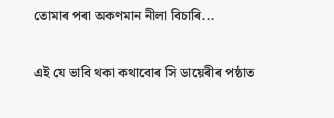তোমাৰ পৰা অকণমান নীলা বিচাৰি...

এই যে ভাবি থকা কথাবোৰ সি ডায়েৰীৰ পষ্ঠাত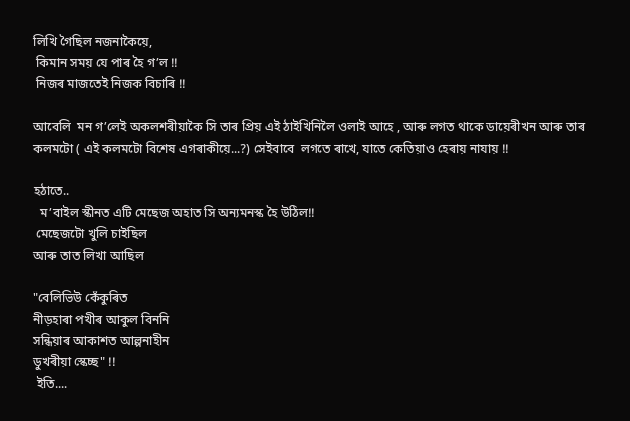লিখি গৈছিল নজনাকৈয়ে,
 কিমান সময় যে পাৰ হৈ গ’ল !!
 নিজৰ মাজতেই নিজক বিচাৰি !!

আবেলি  মন গ’লেই অকলশৰীয়াকৈ সি তাৰ প্ৰিয় এই ঠাইখিনিলৈ ওলাই আহে , আৰু লগত থাকে ডায়েৰীখন আৰু তাৰ কলমটো ( এই কলমটো বিশেষ এগৰাকীয়ে...?) সেইবাবে  লগতে ৰাখে, যাতে কেতিয়াও হেৰায় নাযায় !!

হঠাতে..
  ম’বাইল স্কীনত এটি মেছেজ অহাত সি অন্যমনস্ক হৈ উঠিল!!
 মেছেজটো খুলি চাইছিল
আৰু তাত লিখা আছিল

"বেলিভিউ কেঁকুৰিত
নীড়হাৰা পখীৰ আকুল বিননি
সন্ধিয়াৰ আকাশত আল্পনাহীন
ডুখৰীয়া স্কেচ্ছ" !!
 ইতি....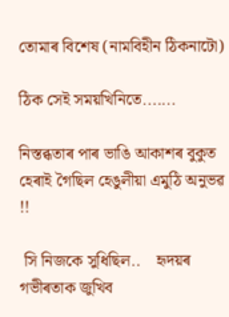তোমাৰ বিশেষ (নামবিহীন ঠিকনাটো)

ঠিক সেই সময়খিনিতে.......

নিস্তব্ধতাৰ পাৰ ভাঙি আকাশৰ বুকুত হেৰাই গৈছিল হেঙুলীয়া এমুঠি অনুভৱ !!

 সি নিজকে সুধিছিল..    হৃদয়ৰ গভীৰতাক জুখিব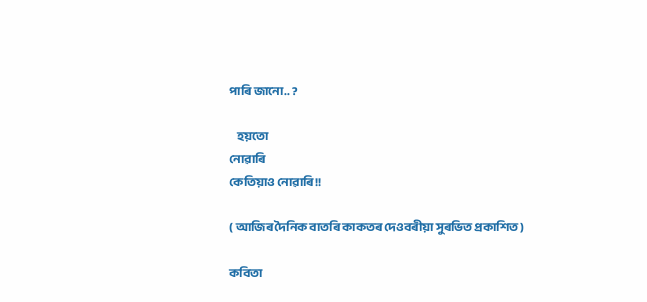পাৰি জানো.. ?

    হয়তো
নোৱাৰি
কেতিয়াও নোৱাৰি!!

( আজিৰ দৈনিক বাতৰি কাকতৰ দেওবৰীয়া সুৰভিত প্ৰকাশিত)

কবিতা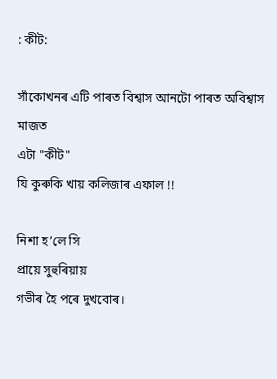: কীট:

সাঁকোখনৰ এটি পাৰত বিশ্বাস আনটো পাৰত অবিশ্বাস
মাজত
এটা "কীট"
যি কুৰুকি খায় কলিজাৰ এফাল !!

নিশা হ’লে সি
প্ৰায়ে সুহুৰিয়ায়
গভীৰ হৈ পৰে দুখবোৰ।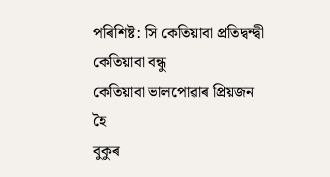পৰিশিষ্ট: সি কেতিয়াবা প্ৰতিদ্বন্দ্বী
কেতিয়াবা বন্ধু
কেতিয়াবা ভালপোৱাৰ প্ৰিয়জন হৈ
বুকুৰ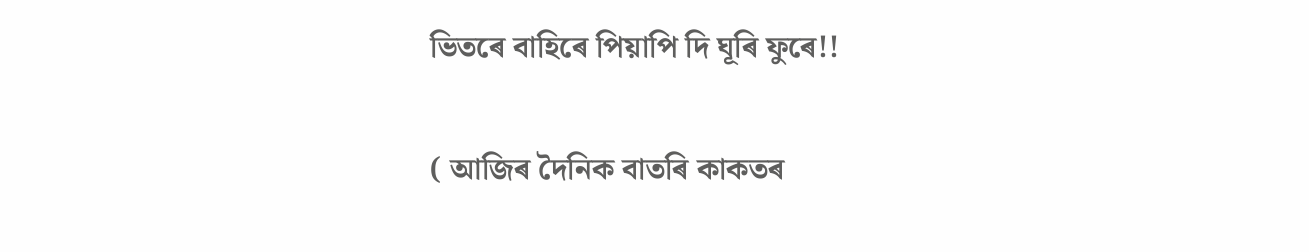ভিতৰে বাহিৰে পিয়াপি দি ঘূৰি ফুৰে!!

( আজিৰ দৈনিক বাতৰি কাকতৰ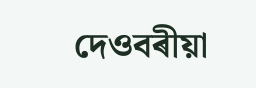দেওবৰীয়া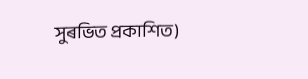সুৰভিত প্ৰকাশিত)